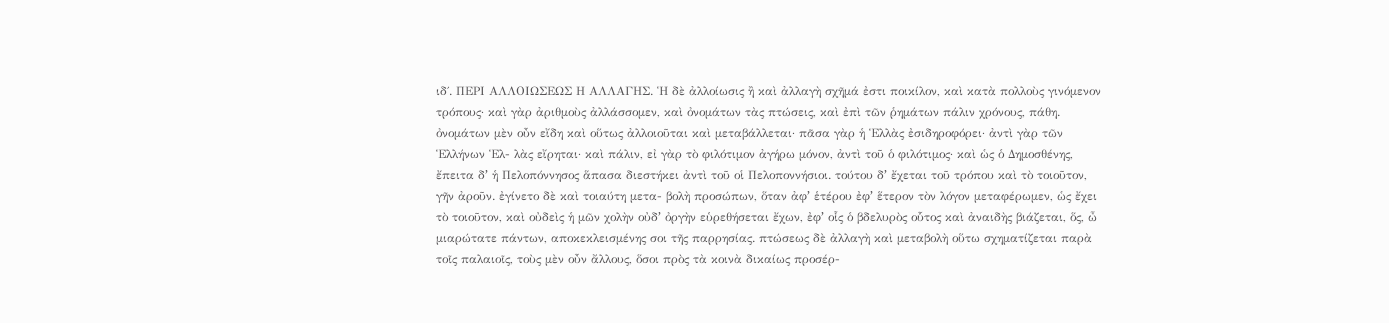ιδ΄. ΠΕΡΙ ΑΛΛΟΙΩΣΕΩΣ Η ΑΛΛΑΓΗΣ. Ἡ δὲ ἀλλοίωσις ἢ καὶ ἀλλαγὴ σχῆμά ἐστι ποικίλον, καὶ κατὰ πολλοὺς γινόμενον τρόπους· καὶ γὰρ ἀριθμοὺς ἀλλάσσομεν, καὶ ὀνομάτων τὰς πτώσεις, καὶ ἐπὶ τῶν ῥημάτων πάλιν χρόνους, πάθη. ὀνομάτων μὲν οὖν εἴδη καὶ οὕτως ἀλλοιοῦται καὶ μεταβάλλεται· πᾶσα γὰρ ἡ Ἑλλὰς ἐσιδηροφόρει· ἀντὶ γὰρ τῶν Ἑλλήνων Ἑλ- λὰς εἴρηται· καὶ πάλιν, εἰ γὰρ τὸ φιλότιμον ἀγήρω μόνον, ἀντὶ τοῦ ὁ φιλότιμος· καὶ ὡς ὁ Δημοσθένης, ἔπειτα δʼ ἡ Πελοπόννησος ἅπασα διεστήκει ἀντὶ τοῦ οἱ Πελοποννήσιοι. τούτου δʼ ἔχεται τοῦ τρόπου καὶ τὸ τοιοῦτον, γῆν ἀροῦν. ἐγίνετο δὲ καὶ τοιαύτη μετα- βολὴ προσώπων, ὅταν ἀφʼ ἑτέρου ἐφʼ ἕτερον τὸν λόγον μεταφέρωμεν, ὡς ἔχει τὸ τοιοῦτον, καὶ οὐδεὶς ἡ μῶν χολὴν οὐδʼ ὀργὴν εὑρεθήσεται ἔχων, ἐφʼ οἷς ὁ βδελυρὸς οὗτος καὶ ἀναιδὴς βιάζεται, ὅς, ὦ μιαρώτατε πάντων, αποκεκλεισμένης σοι τῆς παρρησίας. πτώσεως δὲ ἀλλαγὴ καὶ μεταβολὴ οὕτω σχηματίζεται παρὰ τοῖς παλαιοῖς, τοὺς μὲν οὖν ἄλλους, ὅσοι πρὸς τὰ κοινὰ δικαίως προσέρ-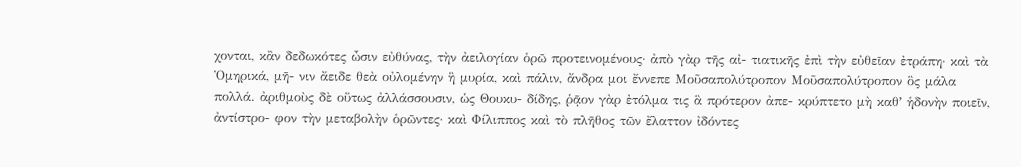χονται, κἂν δεδωκότες ὦσιν εὐθύνας, τὴν ἀειλογίαν ὁρῶ προτεινομένους· ἀπὸ γὰρ τῆς αἰ- τιατικῆς ἐπὶ τὴν εὐθεῖαν ἐτράπη· καὶ τὰ Ὁμηρικά, μῆ- νιν ἄειδε θεὰ οὐλομένην ἣ μυρία, καὶ πάλιν, ἄνδρα μοι ἔννεπε Μοῦσαπολύτροπον Μοῦσαπολύτροπον ὃς μάλα πολλά. ἀριθμοὺς δὲ οὕτως ἀλλάσσουσιν, ὡς Θουκυ- δίδης, ῥᾷον γὰρ ἐτόλμα τις ἃ πρότερον ἀπε- κρύπτετο μὴ καθʼ ἡδονὴν ποιεῖν, ἀντίστρο- φον τὴν μεταβολὴν ὁρῶντες· καὶ Φίλιππος καὶ τὸ πλῆθος τῶν ἔλαττον ἰδόντες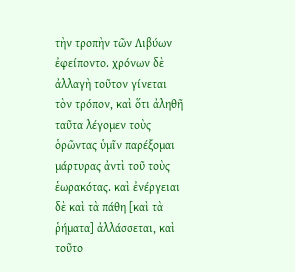τὴν τροπὴν τῶν Λιβύων ἐφείποντο. χρόνων δὲ ἀλλαγὴ τοῦτον γίνεται τὸν τρόπον, καὶ ὅτι ἀληθῆ ταῦτα λέγομεν τοὺς ὁρῶντας ὑμῖν παρέξομαι μάρτυρας ἀντὶ τοῦ τοὺς ἑωρακότας. καὶ ἐνέργειαι δὲ καὶ τὰ πάθη [καὶ τὰ ῥήματα] ἀλλάσσεται, καὶ τοῦτο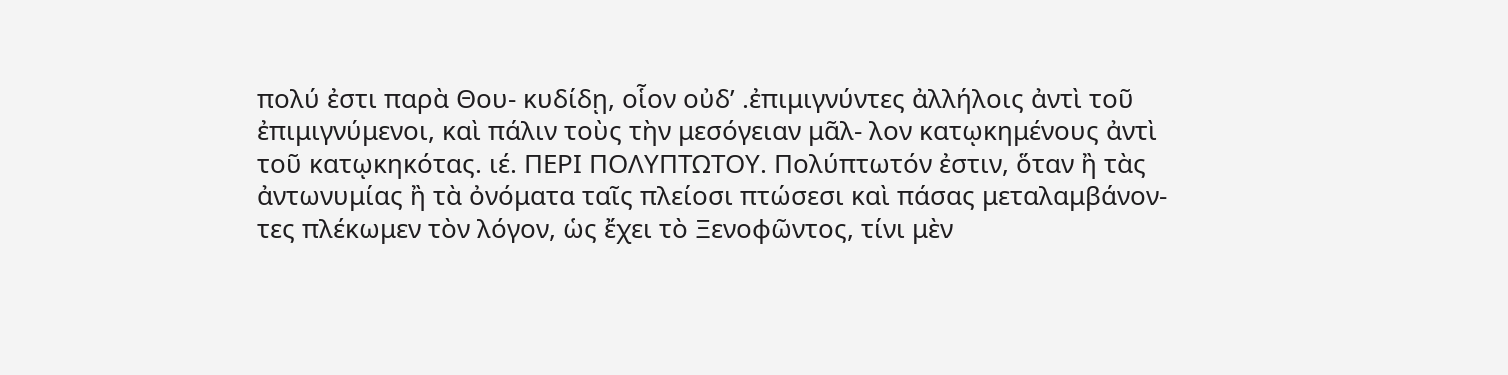πολύ ἐστι παρὰ Θου- κυδίδῃ, οἷον οὐδʼ .ἐπιμιγνύντες ἀλλήλοις ἀντὶ τοῦ ἐπιμιγνύμενοι, καὶ πάλιν τοὺς τὴν μεσόγειαν μᾶλ- λον κατῳκημένους ἀντὶ τοῦ κατῳκηκότας. ιέ. ΠΕΡΙ ΠΟΛΥΠΤΩΤΟΥ. Πολύπτωτόν ἐστιν, ὅταν ἢ τὰς ἀντωνυμίας ἢ τὰ ὀνόματα ταῖς πλείοσι πτώσεσι καὶ πάσας μεταλαμβάνον- τες πλέκωμεν τὸν λόγον, ὡς ἔχει τὸ Ξενοφῶντος, τίνι μὲν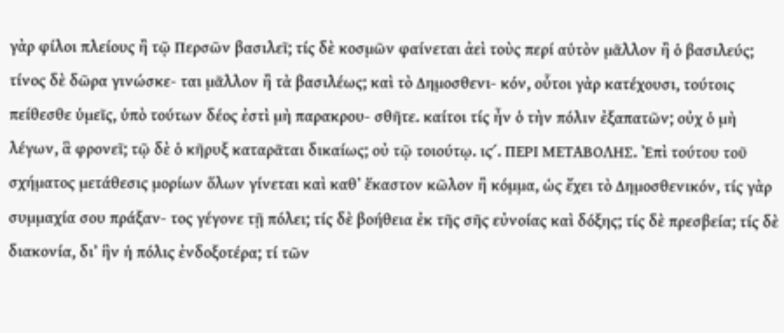γὰρ φίλοι πλείους ἢ τῷ Περσῶν βασιλεῖ; τίς δὲ κοσμῶν φαίνεται ἀεὶ τοὺς περί αὑτὸν μᾶλλον ἢ ὁ βασιλεύς; τίνος δὲ δῶρα γινώσκε- ται μᾶλλον ἢ τὰ βασιλέως; καὶ τὸ Δημοσθενι- κόν, οὗτοι γὰρ κατέχουσι, τούτοις πείθεσθε ὑμεῖς, ὑπὸ τούτων δέος ἐστὶ μὴ παρακρου- σθῆτε. καίτοι τίς ἦν ὁ τὴν πόλιν ἐξαπατῶν; οὐχ ὁ μὴ λέγων, ἃ φρονεῖ; τῷ δὲ ὁ κῆρυξ καταρᾶται δικαίως; οὐ τῷ τοιούτῳ. ιϛ΄. ΠΕΡΙ ΜΕΤΑΒΟΛΗΣ. Ἐπὶ τούτου τοῦ σχήματος μετάθεσις μορίων ὅλων γίνεται καὶ καθʼ ἕκαστον κῶλον ἢ κόμμα, ὡς ἔχει τὸ Δημοσθενικόν, τίς γὰρ συμμαχία σου πράξαν- τος γέγονε τῇ πόλει; τίς δὲ βοήθεια ἐκ τῆς σῆς εὐνοίας καὶ δόξης; τίς δὲ πρεσβεία; τίς δὲ διακονία, διʼ ἣν ἡ πόλις ἐνδοξοτέρα; τί τῶν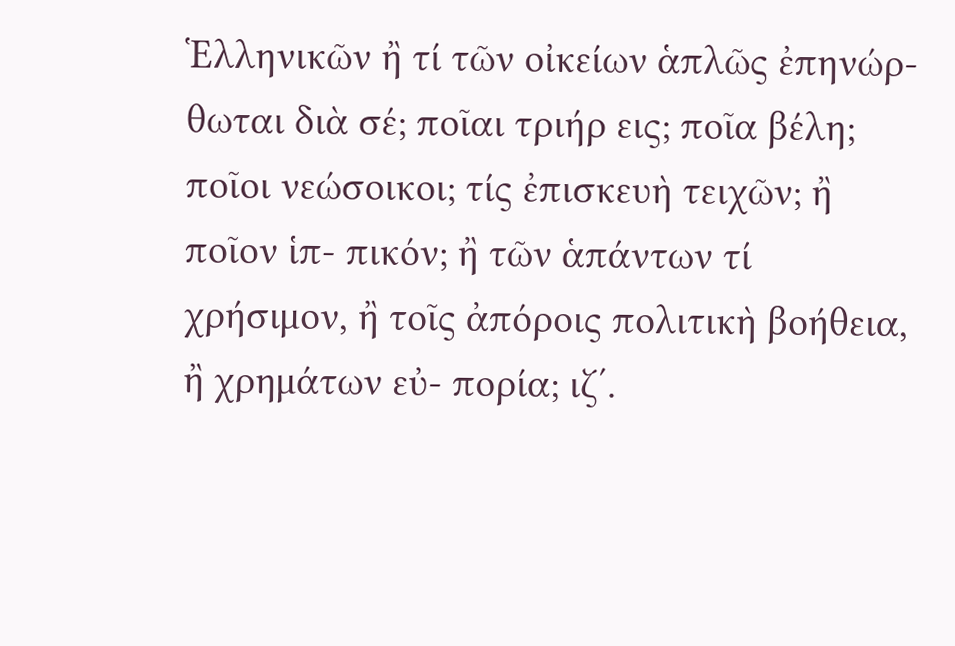Ἑλληνικῶν ἢ τί τῶν οἰκείων ἁπλῶς ἐπηνώρ- θωται διὰ σέ; ποῖαι τριήρ εις; ποῖα βέλη; ποῖοι νεώσοικοι; τίς ἐπισκευὴ τειχῶν; ἢ ποῖον ἱπ- πικόν; ἢ τῶν ἁπάντων τί χρήσιμον, ἢ τοῖς ἀπόροις πολιτικὴ βοήθεια, ἢ χρημάτων εὐ- πορία; ιζ΄.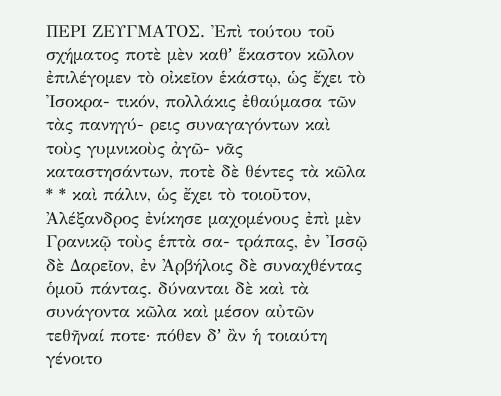ΠΕΡΙ ΖΕΥΓΜΑΤΟΣ. Ἐπὶ τούτου τοῦ σχήματος ποτὲ μὲν καθʼ ἕκαστον κῶλον ἐπιλέγομεν τὸ οἰκεῖον ἑκάστῳ, ὡς ἔχει τὸ Ἰσοκρα- τικόν, πολλάκις ἐθαύμασα τῶν τὰς πανηγύ- ρεις συναγαγόντων καὶ τοὺς γυμνικοὺς ἀγῶ- νᾶς καταστησάντων, ποτὲ δὲ θέντες τὰ κῶλα * * καὶ πάλιν, ὡς ἔχει τὸ τοιοῦτον, Ἀλέξανδρος ἐνίκησε μαχομένους ἐπὶ μὲν Γρανικῷ τοὺς ἑπτὰ σα- τράπας, ἐν Ἰσσῷ δὲ Δαρεῖον, ἐν Ἀρβήλοις δὲ συναχθέντας ὁμοῦ πάντας. δύνανται δὲ καὶ τὰ συνάγοντα κῶλα καὶ μέσον αὐτῶν τεθῆναί ποτε· πόθεν δʼ ἂν ἡ τοιαύτη γένοιτο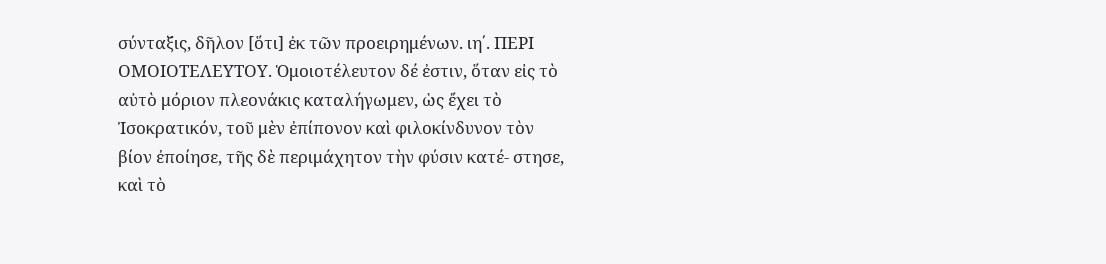σύνταξις, δῆλον [ὅτι] ἐκ τῶν προειρημένων. ιη΄. ΠΕΡΙ ΟΜΟΙΟΤΕΛΕΥΤΟΥ. Ὁμοιοτέλευτον δέ ἐστιν, ὅταν εἰς τὸ αὐτὸ μόριον πλεονάκις καταλήγωμεν, ὡς ἔχει τὸ Ἰσοκρατικόν, τοῦ μὲν ἐπίπονον καὶ φιλοκίνδυνον τὸν βίον ἐποίησε, τῆς δὲ περιμάχητον τὴν φύσιν κατέ- στησε, καὶ τὸ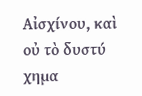Αἰσχίνου, καὶ οὐ τὸ δυστύ χημα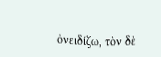ὀνειδίζω, τὸν δὲ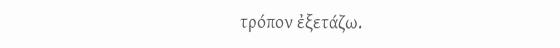τρόπον ἐξετάζω.